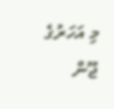މި އަހަރުގެ ޖޫން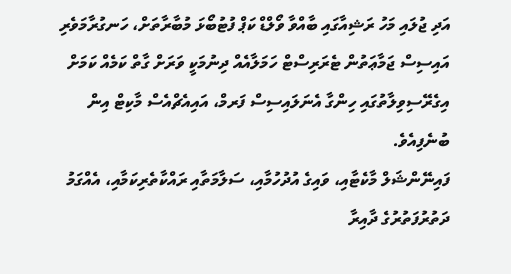އަދި ޖުލައި މަހު ރަޝިއާގައި ބާއްވާ ވޯލްޑް ކަޕް ފުޓުބޯޅަ މުބާރާތަށް، ހަނގުރާމަވެރި އައިސިސް ޖަމާޢަތުން ޓެރަރިސްޓް ހަމަލާއެއް ދިނުމަކީ ވަރަށް ގާތް ކަމެއް ކަމަށް އިގެރޭސިވިލާތުގައި ހިންގާ އެނަލައިސިސް ފަރމް، އައިއެޗްއެސް މާކިޓް އިން ބުނެފިއެވެ.
ފައިނޭންޝަލް މާކެޓާއި، ވައިގެ އުދުހުމާއި، ސަލާމަތާއި ރައްކާތެރިކަމާއި، އެއްގަމު ދަތުރުފަތުރުގެ ދާއިރާ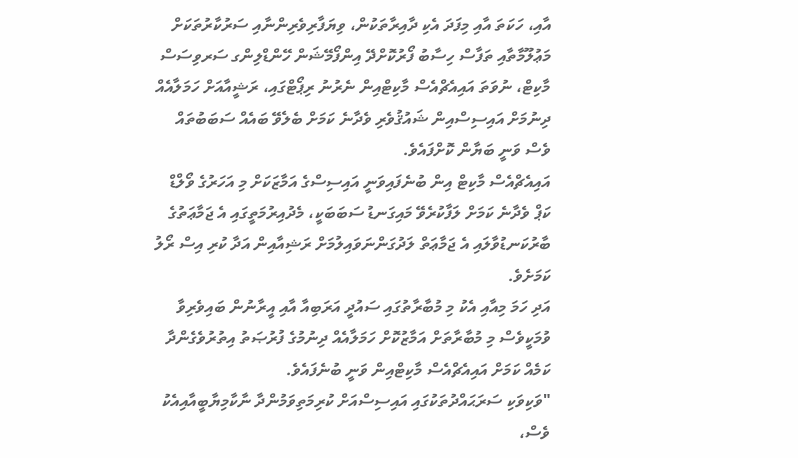އާއި، ހަކަތަ އާއި މިފަދަ އެކި ދާއިރާތަކުން، ވިޔަފާރިވެރިންނާއި ސަރުކާރުތަކަށް މަޢުލޫމާތާއި ތަފާސް ހިސާބު ފޯރުކޮށްދޭ އިންފޯމޭޝަން ހޭންޑްލިންގ ސަރވިސަސް މާކިޓް، ނުވަތަ އައިއެޗްއެސް މާކިޓްއިން ނެރުނު ރިޕޯޓްގައި، ރަޝީއާއަށް ހަމަލާއެއް ދިނުމަށް އައިސިސްއިން ޝައުޤުވެރި ވެދާނެ ކަމަށް ބެލެވޭ ބައެއް ސަބަބުތައް ވެސް ވަނީ ބަޔާން ކޮށްފައެވެ.
އައިއެޗްއެސް މާކިޓް އިން ބުނެފައިވަނީ އައިސިސްގެ އަމާޒަކަށް މި އަހަރުގެ ވޯލްޑް ކަޕް ވެދާނެ ކަމަށް ލަފާކުރެވޭ މައިގަނޑު ސަބަބަކީ، މެދުއިރުމަތީގައި އެ ޖަމާޢަތުގެ ބާރުކަނޑުވާލައި އެ ޖަމާޢަތް ލަދުގަންނަވައިލުމަށް ރަޝިއާއިން އަދާ ކުރި އިސް ރޯލު ކަމަށެވެ.
އަދި ހަމަ މިއާއި އެކު މި މުބާރާތުގައި ސައުދީ އަރަބިއާ އާއި އީރާނުން ބައިވެރިވާ ވުމަކީވެސް މި މުބާރާތަށް އަމާޒުކޮށް ހަމަލާއެއް ދިނުމުގެ ފުރުޞަތު އިތުރުވެގެންދާ ކަމެއް ކަމަށް އައިއެޗްއެސް މާކިޓްއިން ވަނީ ބުނެފައެވެ.
"ވަކިވަކި ސަރަޙައްދުތަކުގައި އައިސިސްއަށް ކުރިމަތިވަމުންދާ ނާކާމިޔާބީއާއިއެކު ވެސް،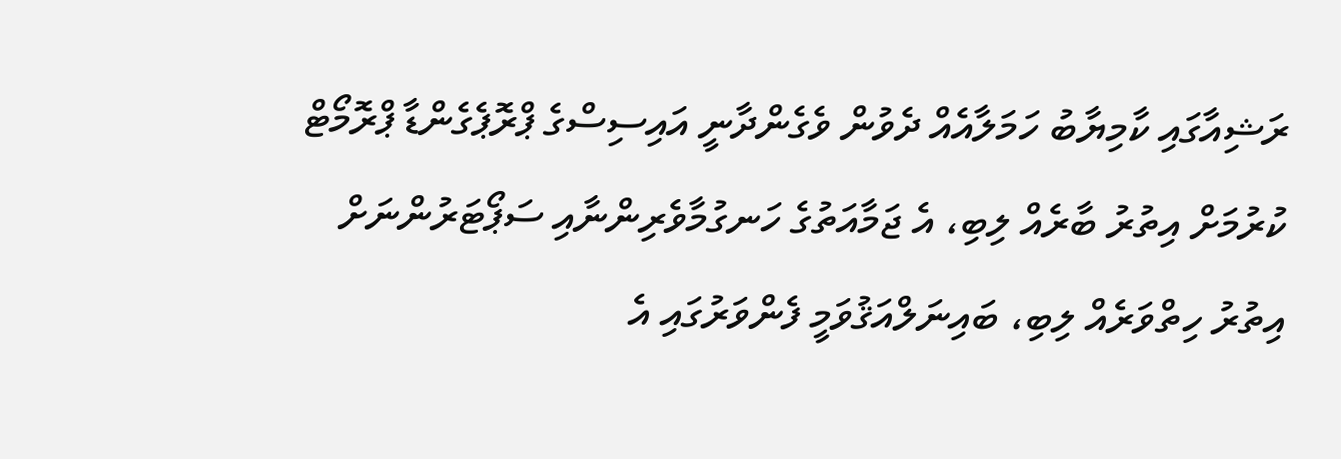ރަޝިއާގައި ކާމިޔާބު ހަމަލާއެއް ދެވުން ވެގެންދާނީ އައިސިސްގެ ޕްރޮޕެގެންޑާ ޕްރޮމޯޓް ކުރުމަށް އިތުރު ބާރެއް ލިބި، އެ ޖަމާއަތުގެ ހަނގުމާވެރިންނާއި ސަޕޯޓަރުންނަށް އިތުރު ހިތްވަރެއް ލިބި، ބައިނަލްއަޤުވަމީ ފެންވަރުގައި އެ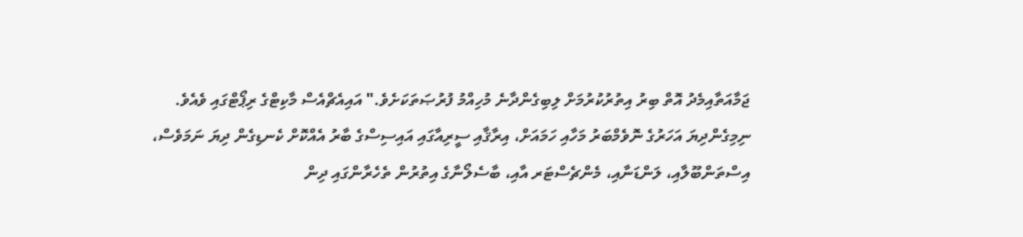ޖަމާއަތާއިމެދު އޮތް ބިރު އިތުރުކުރުމަށް ލިބިގެންދާނެ މުހިއްމު ފުރުޞަތަކަށެވެ." އައިއެޗްއެސް މާކިޓްގެ ރިޕޯޓްގައި ވެއެވެ.
ނިމިގެންދިޔަ އަހަރުގެ ނޮވެމްބަރު މަހާއި ހަމައަށް، އިރާޤާއި ސީރިއާގައި އައިސިސްގެ ބާރު އެއްކޮށް ކެނޑިގެން ދިޔަ ނަމަވެސް، އިސްތަންބޫލާއި، ލަންޑަނާއި، މެންޗެސްޓަރ އާއި، ބާސެލޯނާގެ އިތުރުން ތެހެރާންގައި ދިން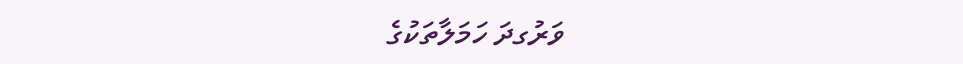ވަރުގދަ ހަމަލާތަކުގެ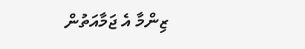ޒިންމާ އެ ޖަމާއަތުން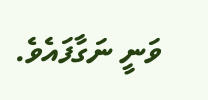ވަނީ ނަގާފައެވެ.